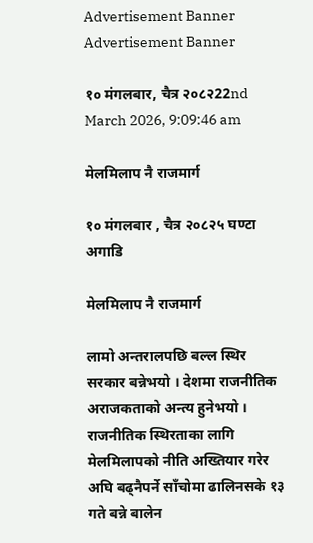Advertisement Banner
Advertisement Banner

१० मंगलबार, चैत्र २०८२22nd March 2026, 9:09:46 am

मेलमिलाप नै राजमार्ग

१० मंगलबार , चैत्र २०८२५ घण्टा अगाडि

मेलमिलाप नै राजमार्ग

लामो अन्तरालपछि बल्ल स्थिर सरकार बन्नेभयो । देशमा राजनीतिक अराजकताको अन्त्य हुनेभयो । राजनीतिक स्थिरताका लागि मेलमिलापको नीति अख्तियार गरेर अघि बढ्नैपर्ने साँचोमा ढालिनसके १३ गते बन्ने बालेन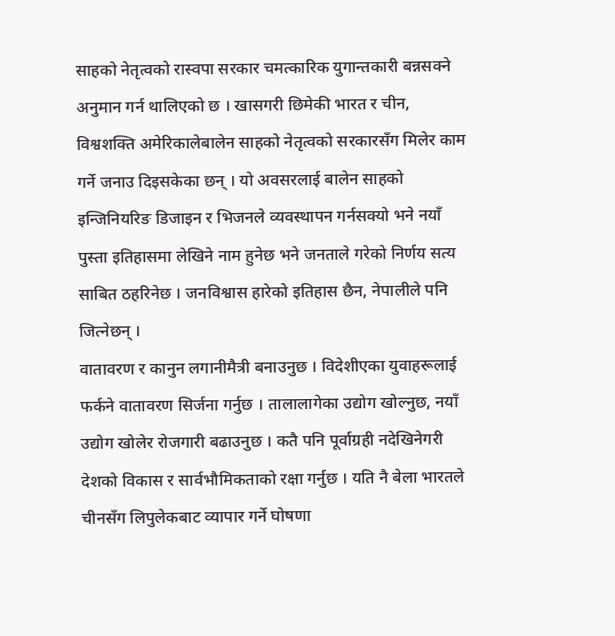साहको नेतृत्वको रास्वपा सरकार चमत्कारिक युगान्तकारी बन्नसक्ने अनुमान गर्न थालिएको छ । खासगरी छिमेकी भारत र चीन, विश्वशक्ति अमेरिकालेबालेन साहको नेतृत्वको सरकारसँग मिलेर काम गर्ने जनाउ दिइसकेका छन् । यो अवसरलाई बालेन साहको इन्जिनियरिङ डिजाइन र भिजनले व्यवस्थापन गर्नसक्यो भने नयाँ पुस्ता इतिहासमा लेखिने नाम हुनेछ भने जनताले गरेको निर्णय सत्य साबित ठहरिनेछ । जनविश्वास हारेको इतिहास छैन, नेपालीले पनि जित्नेछन् ।
वातावरण र कानुन लगानीमैत्री बनाउनुछ । विदेशीएका युवाहरूलाई फर्कने वातावरण सिर्जना गर्नुछ । तालालागेका उद्योग खोल्नुछ, नयाँ उद्योग खोलेर रोजगारी बढाउनुछ । कतै पनि पूर्वाग्रही नदेखिनेगरी देशको विकास र सार्वभौमिकताको रक्षा गर्नुछ । यति नै बेला भारतले चीनसँग लिपुलेकबाट व्यापार गर्ने घोषणा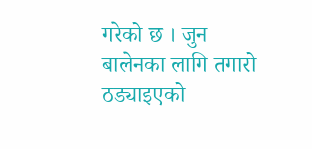गरेको छ । जुन बालेनका लागि तगारो ठड्याइएको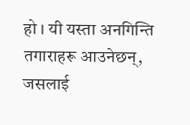हो । यी यस्ता अनगिन्ति तगाराहरू आउनेछन्, जसलाई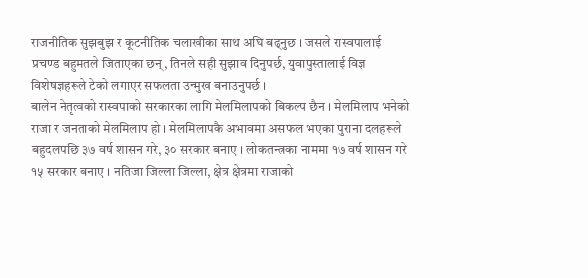राजनीतिक सुझबुझ र कूटनीतिक चलाखीका साथ अघि बढ्नुछ । जसले रास्वपालाई प्रचण्ड बहुमतले जिताएका छन्, तिनले सही सुझाव दिनुपर्छ, युवापुस्तालाई विज्ञ विशेषज्ञहरूले टेको लगाएर सफलता उन्मुख बनाउनुपर्छ ।
बालेन नेतृत्वको रास्वपाको सरकारका लागि मेलमिलापको बिकल्प छैन । मेलमिलाप भनेको राजा र जनताको मेलमिलाप हो । मेलमिलापकै अभावमा असफल भएका पुराना दलहरूले बहुदलपछि ३७ वर्ष शासन गरे, ३० सरकार बनाए । लोकतन्त्रका नाममा १७ वर्ष शासन गरे १५ सरकार बनाए । नतिजा जिल्ला जिल्ला, क्षेत्र क्षेत्रमा राजाको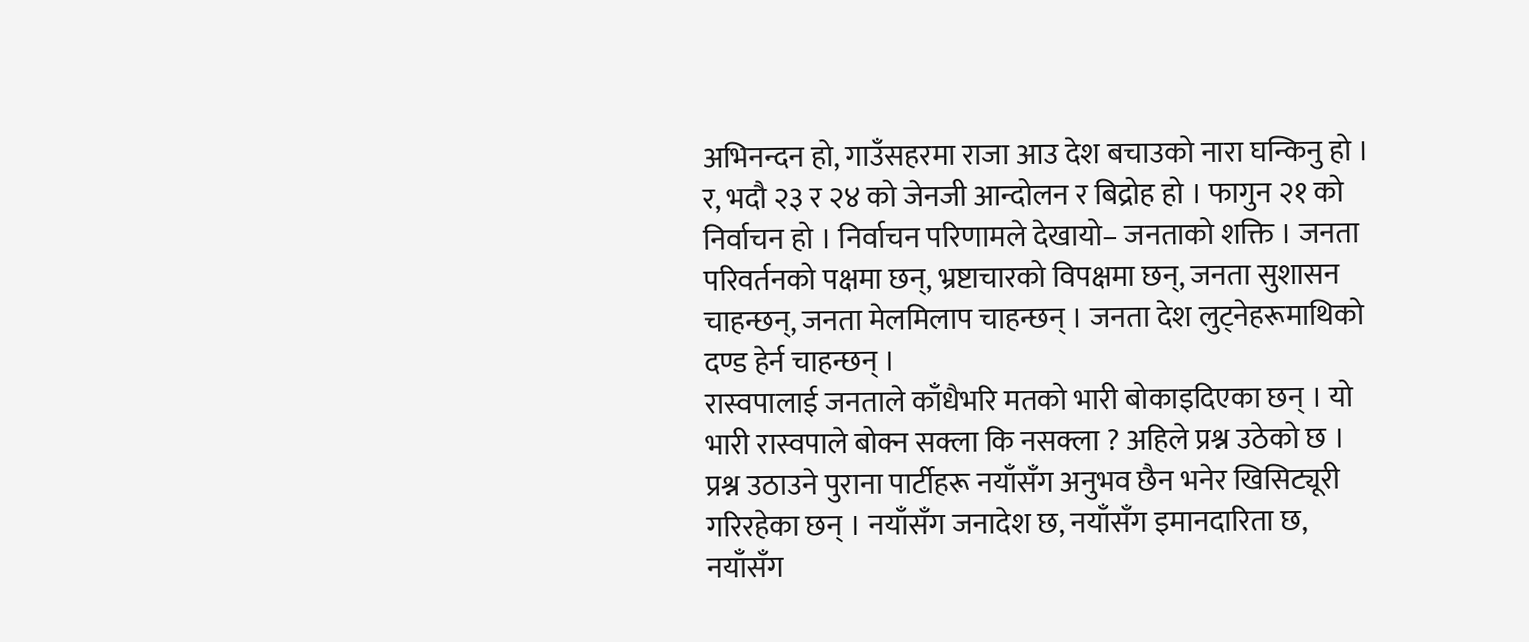अभिनन्दन हो, गाउँसहरमा राजा आउ देश बचाउको नारा घन्किनु हो । र, भदौ २३ र २४ को जेनजी आन्दोलन र बिद्रोह हो । फागुन २१ को निर्वाचन हो । निर्वाचन परिणामले देखायो– जनताको शक्ति । जनता परिवर्तनको पक्षमा छन्, भ्रष्टाचारको विपक्षमा छन्, जनता सुशासन चाहन्छन्, जनता मेलमिलाप चाहन्छन् । जनता देश लुट्नेहरूमाथिको दण्ड हेर्न चाहन्छन् ।
रास्वपालाई जनताले काँधैभरि मतको भारी बोकाइदिएका छन् । यो भारी रास्वपाले बोक्न सक्ला कि नसक्ला ? अहिले प्रश्न उठेको छ । प्रश्न उठाउने पुराना पार्टीहरू नयाँसँग अनुभव छैन भनेर खिसिट्यूरी गरिरहेका छन् । नयाँसँग जनादेश छ, नयाँसँग इमानदारिता छ, नयाँसँग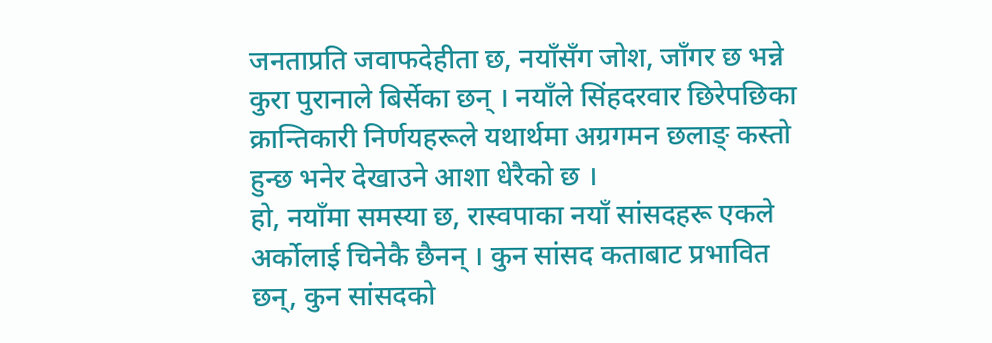जनताप्रति जवाफदेहीता छ, नयाँसँग जोश, जाँगर छ भन्ने कुरा पुरानाले बिर्सेका छन् । नयाँले सिंहदरवार छिरेपछिका क्रान्तिकारी निर्णयहरूले यथार्थमा अग्रगमन छलाङ् कस्तो हुन्छ भनेर देखाउने आशा धेरैको छ ।
हो, नयाँमा समस्या छ, रास्वपाका नयाँ सांसदहरू एकले अर्कोलाई चिनेकै छैनन् । कुन सांसद कताबाट प्रभावित छन्, कुन सांसदको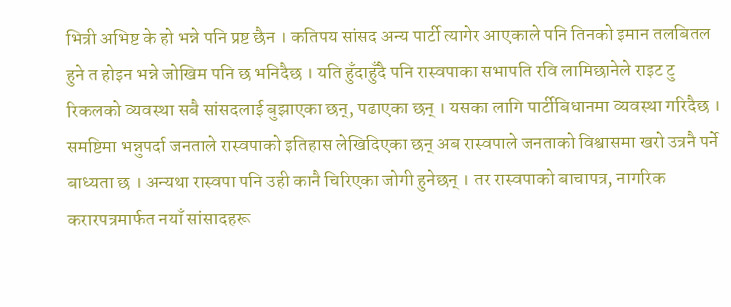भित्री अभिष्ट के हो भन्ने पनि प्रष्ट छैन । कतिपय सांसद अन्य पार्टी त्यागेर आएकाले पनि तिनको इमान तलबितल हुने त होइन भन्ने जोखिम पनि छ भनिदैछ । यति हुँदाहुँदै पनि रास्वपाका सभापति रवि लामिछानेले राइट टु रिकलको व्यवस्था सबै सांसदलाई बुझाएका छन्, पढाएका छन् । यसका लागि पार्टीबिधानमा व्यवस्था गरिदैछ । समष्टिमा भन्नुपर्दा जनताले रास्वपाको इतिहास लेखिदिएका छन् अब रास्वपाले जनताको विश्वासमा खरो उत्रनै पर्ने बाध्यता छ । अन्यथा रास्वपा पनि उही कानै चिरिएका जोगी हुनेछन् । तर रास्वपाको बाचापत्र, नागरिक करारपत्रमार्फत नयाँ सांसादहरू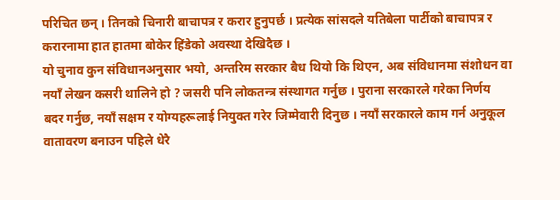परिचित छन् । तिनको चिनारी बाचापत्र र करार हुनुपर्छ । प्रत्येक सांसदले यतिबेला पार्टीको बाचापत्र र करारनामा हात हातमा बोकेर हिंडेको अवस्था देखिदैछ ।
यो चुनाव कुन संविधानअनुसार भयो, अन्तरिम सरकार बैध थियो कि थिएन, अब संविधानमा संशोधन वा नयाँ लेखन कसरी थालिने हो ? जसरी पनि लोकतन्त्र संस्थागत गर्नुछ । पुराना सरकारले गरेका निर्णय बदर गर्नुछ, नयाँ सक्षम र योग्यहरूलाई नियुक्त गरेर जिम्मेवारी दिनुछ । नयाँ सरकारले काम गर्न अनुकूल वातावरण बनाउन पहिले धेरै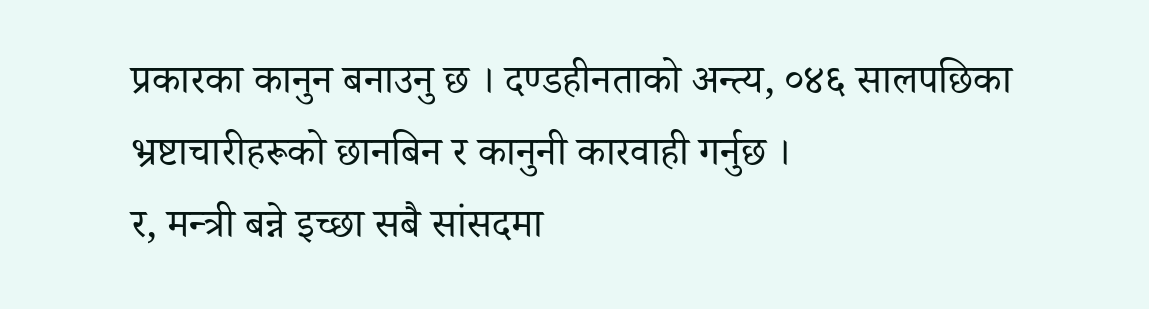प्रकारका कानुन बनाउनु छ । दण्डहीनताको अन्त्य, ०४६ सालपछिका भ्रष्टाचारीहरूको छानबिन र कानुनी कारवाही गर्नुछ ।
र, मन्त्री बन्ने इच्छा सबै सांसदमा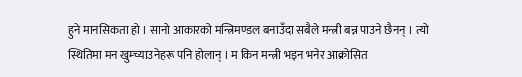हुने मानसिकता हो । सानो आकारको मन्त्रिमण्डल बनाउँदा सबैले मन्त्री बन्न पाउने छैनन् । त्यो स्थितिमा मन खुम्च्याउनेहरू पनि होलान् । म किन मन्त्री भइन भनेर आक्रोसित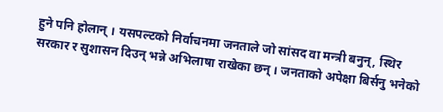हुने पनि होलान् । यसपल्टको निर्वाचनमा जनताले जो सांसद वा मन्त्री बनुन्, स्थिर सरकार र सुशासन दिउन् भन्ने अभिलाषा राखेका छन् । जनताको अपेक्षा बिर्सनु भनेको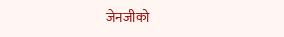जेनजीको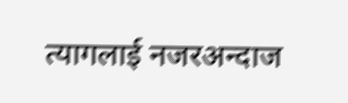त्यागलाई नजरअन्दाज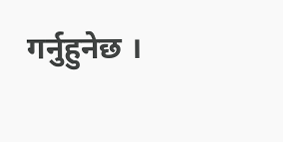गर्नुहुनेछ ।